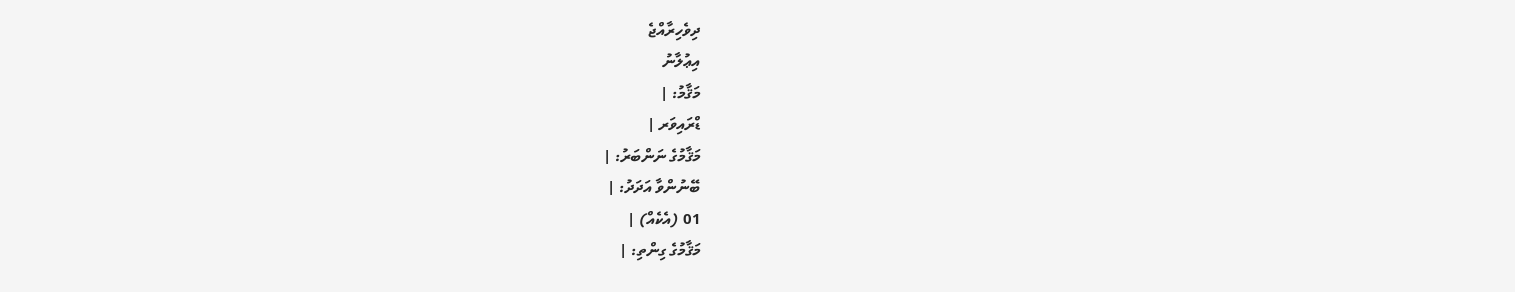ދިވެހިރާއްޖެ
އިޢުލާނު
މަޤާމު: |
ޑްރައިވަރ |
މަޤާމުގެ ނަންބަރު: |
ބޭނުންވާ އަދަދު: |
01 (އެކެއް) |
މަޤާމުގެ ގިންތި: |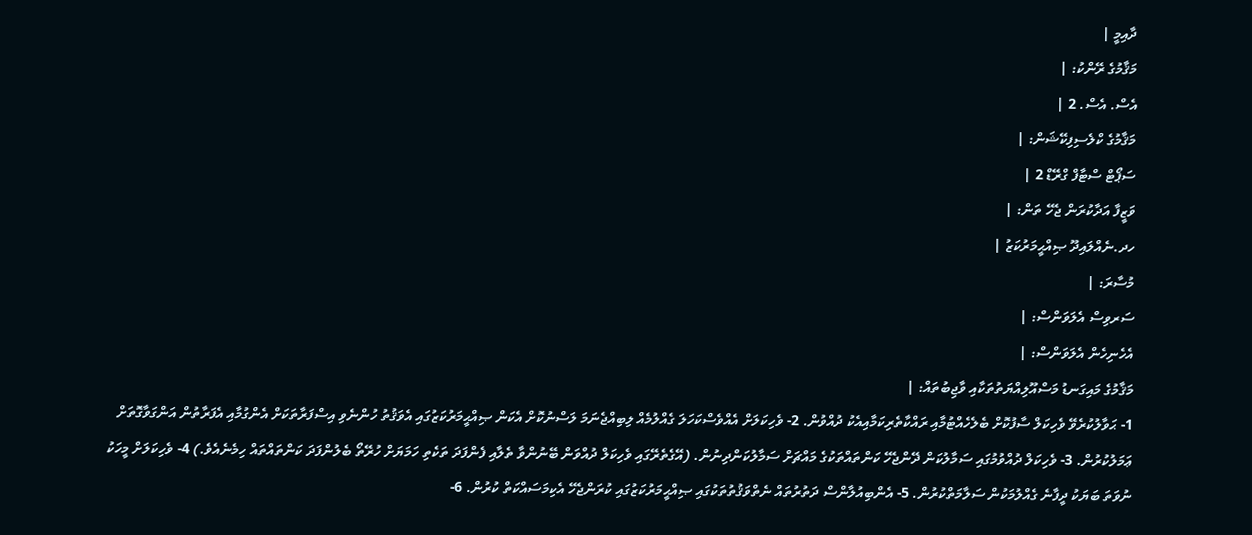ދާއިމީ |
މަޤާމުގެ ރޭންކު: |
އެސް. އެސް. 2 |
މަޤާމުގެ ކްލެސިފިކޭޝަން: |
ސަޕޯޓް ސްޓާފް ގްރޭޑް 2 |
ވަޒީފާ އަދާކުރަން ޖެހޭ ތަން: |
ހދ.ނެއްލައިދޫ ޞިއްޙީމަރުކަޒު |
މުސާރަ: |
ސަރވިސް އެލަވަންސް: |
އެހެނިހެން އެލަވަންސް: |
މަޤާމުގެ މައިގަނޑު މަސްއޫލިއްޔަތުތަކާއި ވާޖިބުތައް: |
1- ޙަވާލުކުރެވޭ ވެހިކަލް ސާފުކޮށް ބެލެހެއްޓުމާއި ރައްކާތެރިކަމާއިއެކު ދުއްވުން. 2- ވެހިކަލަށް އެއްވެސްކަހަލަ ގެއްލުމެއް ލިބިއްޖެނަމަ ލަސްނުކޮށް އެކަން ޞިއްޙީމަރުކަޒުގައި އެވަޤުތު ހުންނެވި އިސްފަރާތަކަށް އެންގުމާއި އެފަރާތުން އަންގަވާގޮތަށް ޢަމަލުކުރުން. 3- ވެހިކަލް ދުއްވުމުގައި ސަމާލުކަން ދޭންޖެހޭ ކަންތައްތަކުގެ މައްޗަށް ސަމާލުކަންދިނުން. (އޭގެތެރޭގައި ވެހިކަލް ދުއްވަން ބޭނުންވާ ތެލާއި ފެންފަދަ ތަކެތި ހަމަޔަށް ހުރޭތޯ ބެލުންފަދަ ކަންތައްތައް ހިމެނެއެވެ.) 4- ވެހިކަލަށް މީހަކު ނުވަތަ ބަޔަކު ދީފާނެ ގެއްލުމަކުން ސަލާމަތްކުރުން. 5- އެންބިއުލާންސް ދަތުރުތައް ނެތްވަޤުތުތަކުގައި ޞިއްޙީމަރުކަޒުގައި ކުރަންޖެހޭ އެކިމަސައްކަތް ކުރުން. 6-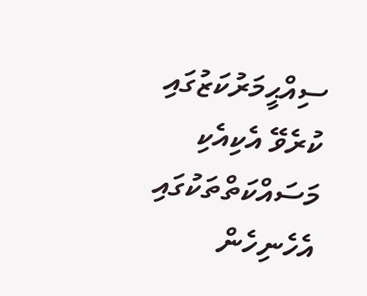ސިއްޙީމަރުކަޒުގައި ކުރެވޭ އެކިއެކި މަސައްކަތްތަކުގައި އެހެނިހެން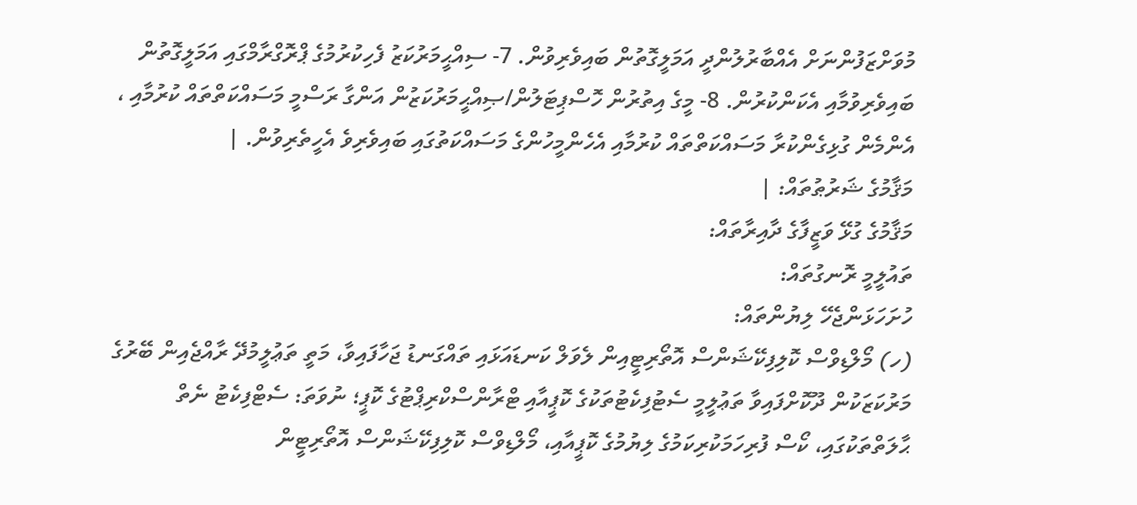މުވަށްޒަފުންނަށް އެއްބާރުލުންދީ އަމަލީގޮތުން ބައިވެރިވުން. 7- ސިއްޙީމަރުކަޒު ފެހިކުރުމުގެ ޕްރޮގްރާމްގައި އަމަލީގޮތުން ބައިވެރިވުމާއި އެކަންކުރުން. 8- މީގެ އިތުރުން ހޮސްޕިޓަލުން/ޞިއްޙީމަރުކަޒުން އަންގާ ރަސްމީ މަސައްކަތްތައް ކުރުމާއި ، އެންމެން ގުޅިގެންކުރާ މަސައްކަތްތައް ކުރުމާއި އެހެންމީހުންގެ މަސައްކަތުގައި ބައިވެރިވެ އެހީތެރިވުން. |
މަޤާމުގެ ޝަރުޠުތައް: |
މަޤާމުގެ ގުޅޭ ވަޒީފާގެ ދާއިރާތައް:
ތައުލީމީ ރޮނގުތައް:
ހުށަހަޅަންޖެހޭ ލިޔުންތައް:
(ހ) މޯލްޑިވްސް ކޮލިފިކޭޝަންސް އޮތޯރިޓީއިން ލެވަލް ކަނޑައަޅައި ތައްގަނޑު ޖަހާފައިވާ، މަތީ ތަޢުލީމުދޭ ރާއްޖެއިން ބޭރުގެ މަރުކަޒަކުން ދޫކޮށްފައިވާ ތަޢުލީމީ ސެޓުފިކެޓުތަކުގެ ކޮޕީއާއި ޓްރާންސްކްރިޕްޓުގެ ކޮޕީ؛ ނުވަތަ: ސެޓްފިކެޓު ނެތް ޙާލަތްތަކުގައި، ކޯސް ފުރިހަމަކުރިކަމުގެ ލިޔުމުގެ ކޮޕީއާއި، މޯލްޑިވްސް ކޮލިފިކޭޝަންސް އޮތޯރިޓީން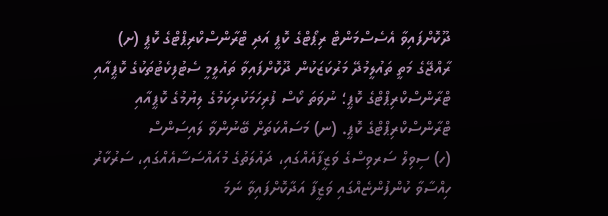ދޫކޮށްފައިވާ އެސެސްމަންޓް ރިޕޯޓްގެ ކޮޕީ އަދި ޓްރާންސްކްރިޕްޓްގެ ކޮޕީ (ށ) ރާއްޖޭގެ މަތީ ތައުލީމުދޭ މަރުކަޒަކުން ދޫކޮށްފައިވާ ތައުލީމީ ސެޓުފިކެޓުތަކުގެ ކޮޕީއާއި ޓްރާންސްކްރިޕްޓްގެ ކޮޕީ؛ ނުވަތަ ކޯސް ފުރިހަމަކުރިކަމުގެ ލިޔުމުގެ ކޮޕީއާއި ޓްރާންސްކްރިޕްޓްގެ ކޮޕީ. (ނ) މަސައްކަތަށް ބޭނުންވާ ލައިސަންސް
(ހ) ސިވިލް ސަރވިސްގެ ވަޒީފާއެއްގައި، ދައުލަތުގެ މުއައްސަސާއެއްގައި، ސަރުކާރު ހިއްސާވާ ކުންފުންޏެއްގައި ވަޒީފާ އަދާކޮށްފައިވާ ނަމަ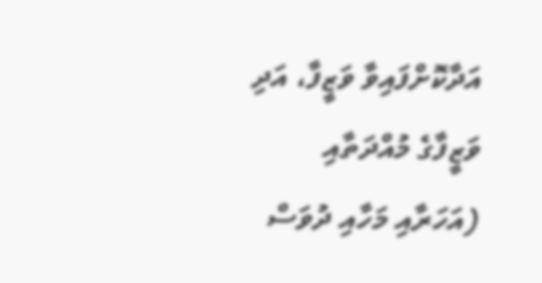އަދާކޮށްފައިވާ ވަޒީފާ، އަދި ވަޒީފާގެ މުއްދަތާއި (އަހަރާއި މަހާއި ދުވަސް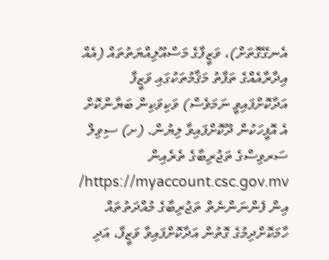އެނގޭގޮތަށް)، ވަޒީފާގެ މަސްއޫލިއްޔަތުތައް (އެއް އިދާރާއެއްގެ ތަފާތު މަޤާމުތަކުގައި ވަޒީފާ އަދާކޮށްފައިވީ ނަމަވެސް) ވަކިވަކިން ބަޔާންކޮށް އެ އޮފީހަކުން ދޫކޮށްފައިވާ ލިޔުން. (ށ) ސިވިލް ސަރވިސްގެ ތަޖުރިބާގެ ތެރެއިން https://myaccount.csc.gov.mv/ އިން ފެންނަންނެތް ތަޖުރިބާގެ މުއްދަތުތައް ހާމަކޮށްދިމުގެ ގޮތުން އަދާކޮށްފައިވާ ވަޒީފާ، އަދި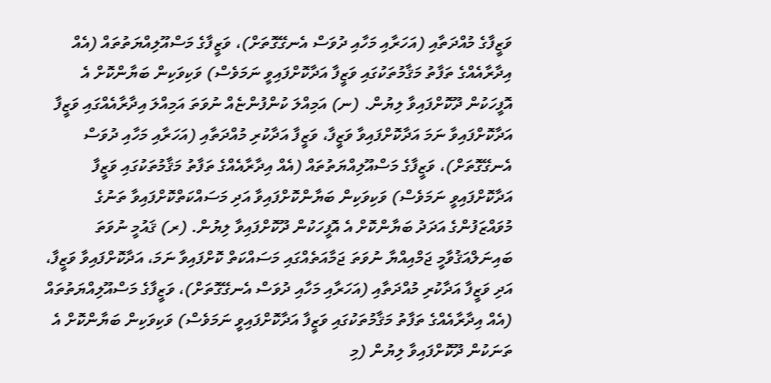ވަޒީފާގެ މުއްދަތާއި (އަހަރާއި މަހާއި ދުވަސް އެނގޭގޮތަށް)، ވަޒީފާގެ މަސްއޫލިއްޔަތުތައް (އެއް އިދާރާއެއްގެ ތަފާތު މަޤާމުތަކުގައި ވަޒީފާ އަދާކޮށްފައިވީ ނަމަވެސް) ވަކިވަކިން ބަޔާންކޮށް އެ އޮފީހަކުން ދޫކޮށްފައިވާ ލިޔުން. (ނ) އަމިއްލަ ކުންފުންޏެއް ނުވަތަ އަމިއްލަ އިދާރާއެއްގައި ވަޒީފާ އަދާކޮށްފައިވާ ނަމަ އަދާކޮށްފައިވާ ވަޒީފާ، ވަޒީފާ އަދާކުރި މުއްދަތާއި (އަހަރާއި މަހާއި ދުވަސް އެނގޭގޮތަށް)، ވަޒީފާގެ މަސްއޫލިއްޔަތުތައް (އެއް އިދާރާއެއްގެ ތަފާތު މަޤާމުތަކުގައި ވަޒީފާ އަދާކޮށްފައިވީ ނަމަވެސް) ވަކިވަކިން ބަޔާންކޮށްފައިވާ އަދި މަސައްކަތްކޮށްފައިވާ ތަނުގެ މުވައްޒަފުންގެ އަދަދު ބަޔާންކޮށް އެ އޮފީހަކުން ދޫކޮށްފައިވާ ލިޔުން. (ރ) ޤައުމީ ނުވަތަ ބައިނަލްއަޤުވާމީ ޖަމްއިއްޔާ ނުވަތަ ޖަމާއަތެއްގައި މަސައްކަތް ކޮށްފައިވާ ނަމަ، އަދާކޮށްފައިވާ ވަޒީފާ، އަދި ވަޒީފާ އަދާކުރި މުއްދަތާއި (އަހަރާއި މަހާއި ދުވަސް އެނގޭގޮތަށް)، ވަޒީފާގެ މަސްއޫލިއްޔަތުތައް (އެއް އިދާރާއެއްގެ ތަފާތު މަޤާމުތަކުގައި ވަޒީފާ އަދާކޮށްފައިވީ ނަމަވެސް) ވަކިވަކިން ބަޔާންކޮށް އެ ތަނަކުން ދޫކޮށްފައިވާ ލިޔުން (މި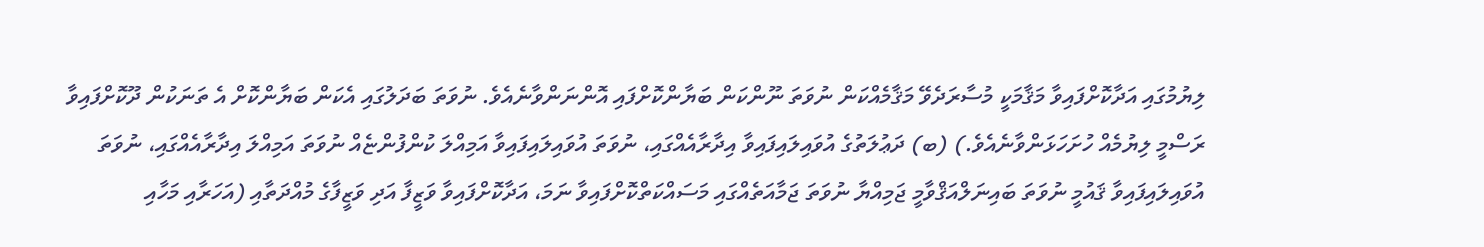ލިޔުމުގައި އަދާކޮށްފައިވާ މަޤާމަކީ މުސާރަދެވޭ މަޤާމެއްކަން ނުވަތަ ނޫންކަން ބަޔާންކޮށްފައި އޮންނަންވާނެއެވެ. ނުވަތަ ބަދަލުގައި އެކަން ބަޔާންކޮށް އެ ތަނަކުން ދޫކޮށްފައިވާ ރަސްމީ ލިޔުމެއް ހުށަހަޅަންވާނެއެވެ.) (ބ) ދަޢުލަތުގެ އުވައިލައިފައިވާ އިދާރާއެއްގައި، ނުވަތަ އުވައިލައިފައިވާ އަމިއްލަ ކުންފުންޏެއް ނުވަތަ އަމިއްލަ އިދާރާއެއްގައި، ނުވަތަ އުވައިލައިފައިވާ ޤައުމީ ނުވަތަ ބައިނަލްއަޤްވާމީ ޖަމިއްޔާ ނުވަތަ ޖަމާއަތެއްގައި މަސައްކަތްކޮށްފައިވާ ނަމަ، އަދާކޮށްފައިވާ ވަޒީފާ އަދި ވަޒީފާގެ މުއްދަތާއި (އަހަރާއި މަހާއި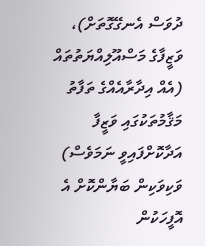ދުވަސް އެނގޭގޮތަށް)، ވަޒީފާގެ މަސްއޫލިއްޔަތުތައް (އެއް އިދާރާއެއްގެ ތަފާތު މަޤާމުތަކުގައި ވަޒީފާ އަދާކޮށްފައިވީ ނަމަވެސް) ވަކިވަކިން ބަޔާންކޮށް އެ އޮފީހަކުން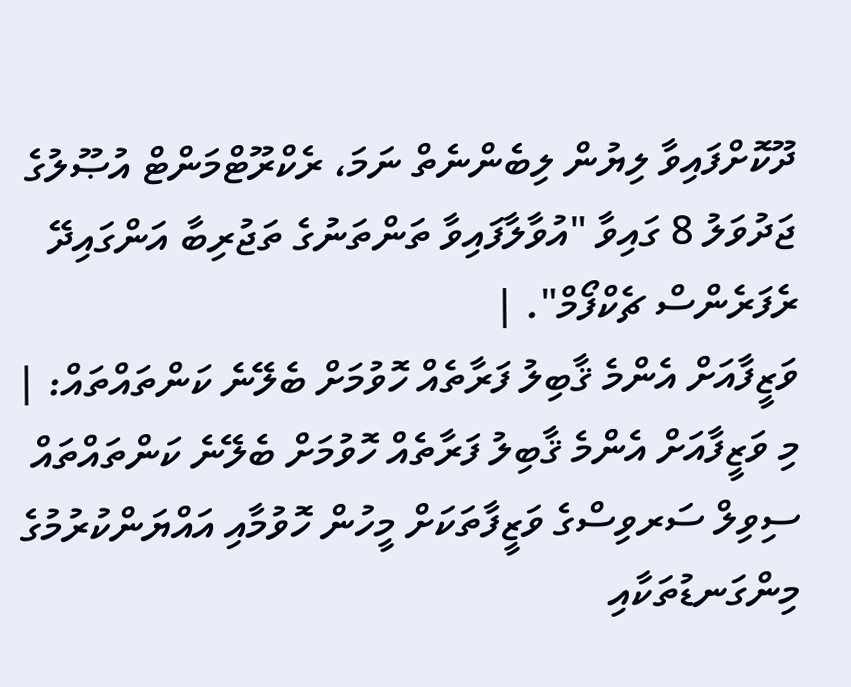ދޫކޮށްފައިވާ ލިޔުން ލިބެންނެތް ނަމަ، ރެކްރޫޓްމަންޓް އުޞޫލުގެ ޖަދުވަލު 8 ގައިވާ "އުވާލާފައިވާ ތަންތަނުގެ ތަޖުރިބާ އަންގައިދޭ ރެފަރެންސް ޗެކްފޯމް". |
ވަޒީފާއަށް އެންމެ ޤާބިލު ފަރާތެއް ހޮވުމަށް ބެލޭނެ ކަންތައްތައް: |
މި ވަޒީފާއަށް އެންމެ ޤާބިލު ފަރާތެއް ހޮވުމަށް ބެލޭނެ ކަންތައްތައް ސިވިލް ސަރވިސްގެ ވަޒީފާތަކަށް މީހުން ހޮވުމާއި އައްޔަންކުރުމުގެ މިންގަނޑުތަކާއި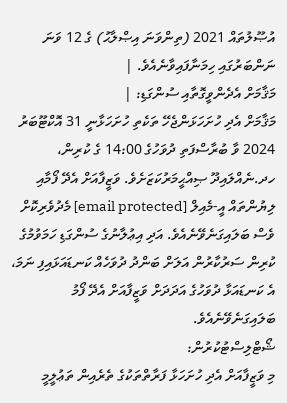އުޞޫލުތައް 2021 (ތިންވަނަ އިޞްލާޙު) ގެ 12 ވަނަ ނަންބަރުގައި ހިމަނާފައިވާނެއެވެ. |
މަޤާމަށް އެދެންވީގޮތާއި ސުންގަޑި: |
މަޤާމަށް އެދި ހުށަހަޅަންޖެހޭ ތަކެތި ހުށަހަޅާނީ 31 އޮކްޓޫބަރު 2024 ވާ ބުރާސްފަތި ދުވަހުގެ 14:00 ގެ ކުރިން، ހދ.ނެއްލައިދޫ ޞިއްޙީމަރުކަޒަށެވެ. ވަޒީފާއަށް އެދޭ ފޯމާއި ލިޔުންތައް އީ-މެއިލް [email protected] މެދުވެރިކޮށް ވެސް ބަލައިގަނެވޭނެއެވެ. އަދި އިޢުލާނުގެ ސުންގަޑި ހަމަވުމުގެ ކުރިން ސަރުކާރުން އަލަށް ބަންދު ދުވަހެއް ކަނޑައަޅައިފި ނަމަ، އެ ކަނޑައަޅާ ދުވަހުގެ އަދަދަށް ވަޒީފާއަށް އެދޭ ފޯމު ބަލައިގަނެވޭނެއެވެ.
ޝޯޓްލިސްޓުކުރުން:
މި ވަޒީފާއަށް އެދި ހުށަހަޅާ ފަރާތްތަކުގެ ތެރެއިން ތަޢުލީމީ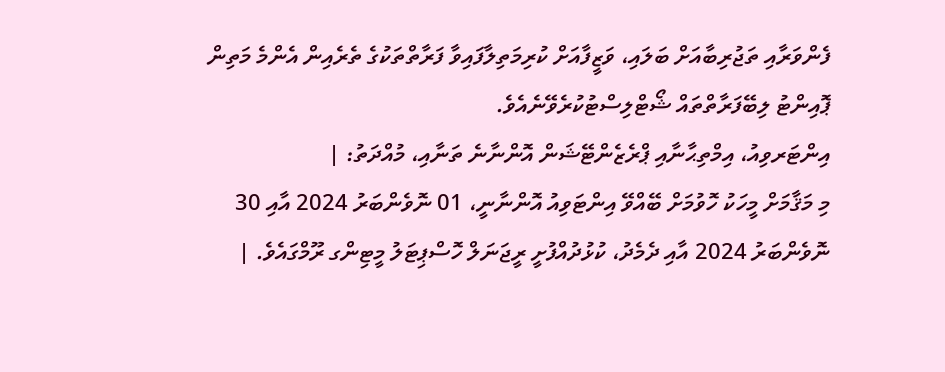ފެންވަރާއި ތަޖުރިބާއަށް ބަލައި، ވަޒީފާއަށް ކުރިމަތިލާފައިވާ ފަރާތްތަކުގެ ތެރެއިން އެންމެ މަތިން ޕޮއިންޓު ލިބޭފަރާތްތައް ޝޯޓްލިސްޓުކުރެވޭނެއެވެ.
އިންޓަރވިއު، އިމްތިޙާނާއި ޕްރެޒެންޓޭޝަން އޮންނާނެ ތަނާއި، މުއްދަތު: |
މި މަޤާމަށް މީހަކު ހޮވުމަށް ބޭއްވޭ އިންޓަވިއު އޮންނާނީ، 01 ނޮވެންބަރު 2024 އާއި 30 ނޮވެންބަރު 2024 އާއި ދެމެދު، ކުޅުދުއްފުށީ ރީޖަނަލް ހޮސްޕިޓަލު މީޓިންގ ރޫމްގައެވެ. |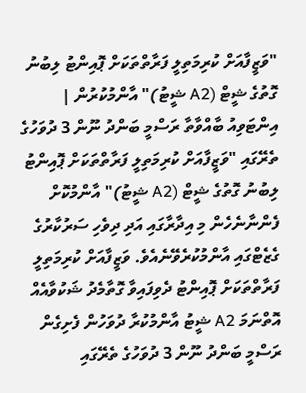"ވަޒީފާއަށް ކުރިމަތިލީ ފަރާތްތަކަށް ޕޮއިންޓު ލިބުނު ގޮތުގެ ޝީޓް (A2 ޝީޓު)" އާންމުކުރުން |
އިންޓަވިއު ބާއްވާތާ ރަސްމީ ބަންދު ނޫން 3 ދުވަހުގެ ތެރޭގައި "ވަޒީފާއަށް ކުރިމަތިލީ ފަރާތްތަކަށް ޕޮއިންޓު ލިބުނު ގޮތުގެ ޝީޓް (A2 ޝީޓު)" އާންމުކޮށް ފެންނާނެހެން މި އިދާރާގައި އަދި ދިވެހި ސަރުކާރުގެ ގެޒެޓްގައި އާންމުކުރެވޭނެއެވެ. ވަޒީފާއަށް ކުރިމަތިލީ ފަރާތްތަކަށް ޕޮއިންޓު ދެވިފައިވާ ގޮތާމެދު ޝަކުވާއެއް އޮތްނަމަ A2 ޝީޓު އާންމުކުރާ ދުވަހުން ފެށިގެން ރަސްމީ ބަންދު ނޫން 3 ދުވަހުގެ ތެރޭގައި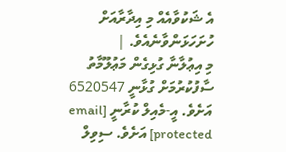އެ ޝަކުވާއެއް މި އިދާރާއަށް ހުށަހަޅަންވާނެއެވެ. |
މި އިޢުލާނާ ގުޅިގެން މަޢުލޫމާތު ސާފުކުރުމަށް ގުޅާނީ 6520547 އަށެވެ. އީ-މެއިލް ކުރާނީ [email protected] އަށެވެ. ސިވިލް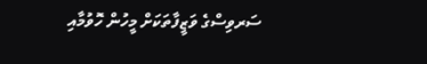ސަރވިސްގެ ވަޒީފާތަކަށް މީހުން ހޮވުމާއި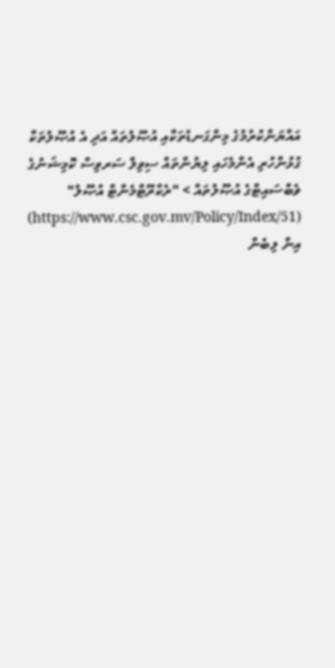އައްޔަންކުރުމުގެ މިންގަނޑުތަކާއި އުޞޫލުތައް އަދި އެ އުޞޫލުތަކާ ގުޅުންހުރި އެންމެހައި ލިޔުންތައް ސިވިލް ސަރވިސް ކޮމިޝަނުގެ ވެބްސައިޓްގެ އުޞޫލުތައް > "ރެކްރޫޓްމެންޓް އުޞޫލު" (https://www.csc.gov.mv/Policy/Index/51) އިން ލިބެން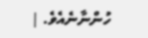ހުންނާނެއެވެ. |